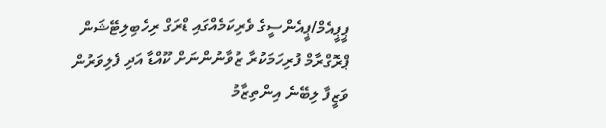ޕީޕީއެމް/ޕީއެންސީގެ ވެރިކަމެއްގައި ޑްރަގް ރިހެބިލިޓޭޝަން ޕްރޮގްރާމް ފުރިހަމަކުރާ ޒުވާނުންނަށް ކޫއްޑާ އަދި ފެލިވަރުން ވަޒީފާ ލިބޭނެ އިންތިޒާމު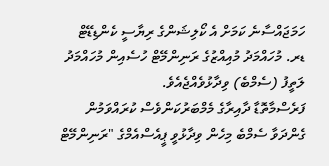ހަމަޖައްސާނެ ކަމަށް އެ ކޯލިޝަންގެ ރިޔާސީ ކެންޑިޑޭޓް ޑރ. މުހައްމަދު މުއިއްޒުގެ ރަނިންމޭޓް ހުސެއިން މުހައްމަދު ލަތީފު (ސެމްބެ) ވިދާޅުވެއްޖެއެވެ.
ފަރެސްމާތޮޑާ ދާއިރާގެ މެމްބަރުކަންވެސް ކުރައްވަމުން ގެންދަވާ ސެމްބެ މިހެން ވިދާޅުވީ ޕީއެސްއެމްގެ "ރަނިންމޭޓް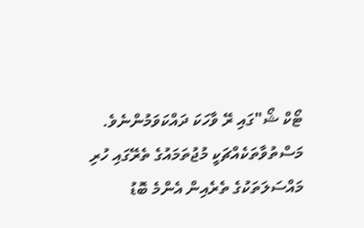ޓޯކް ޝޯ"ގައި ރޭ ވާހަކަ ދައްކަވަމުންނެވެ.
މަސްތުވާތަކެއްޗަކީ މުޖުތަމައުގެ ތެރޭގައި ހުރި މައްސަލަތަކުގެ ތެރެއިން އެންމެ ބޮޑު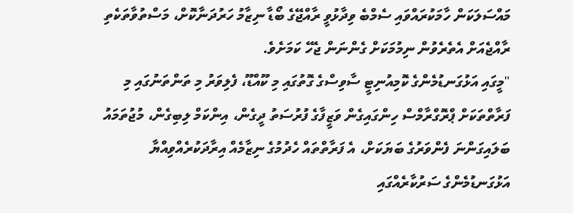މައްސަލަކަން ހާމަކުރައްވައި ސެމްބެ ވިދާޅުވީ ރާއްޖޭގެ ބޯޑާ ނިޒާމު ހަރުދަނާކޮށް، މަސްތުވާތަކެތި ރާއްޖެއަށް އެތެރެވުން ނިމުމަކަށް ގެންނަން ޖެހޭ ކަމަށެވެ.
"މީގައި އަޅުގަނޑުމެންގެ ކޮމިއުނިޓީ ސާވިސްގެ ގޮތުގައި މި ކޫއްޑޫ، ފެލިވަރު މި ތަންތަނުގައި މި ފަރާތްތަކަށް ޕްރޮގްރާމްސް ހިންގައިގެން ވަޒީފާގެ ފުރުސަތު ދީގެން، އިންކަމް ލިބިގެން، މުޖުތަމައު ބަލައިގަންނަ ފެންވަރުގެ ބަޔަކަށް، އެ ފަރާތްތައް ހެދުމުގެ ނިޒާމެއް އިރާދަކުރެއްވިއްޔާ އަޅުގަނޑުމެންގެ ސަރުކާރެއްގައި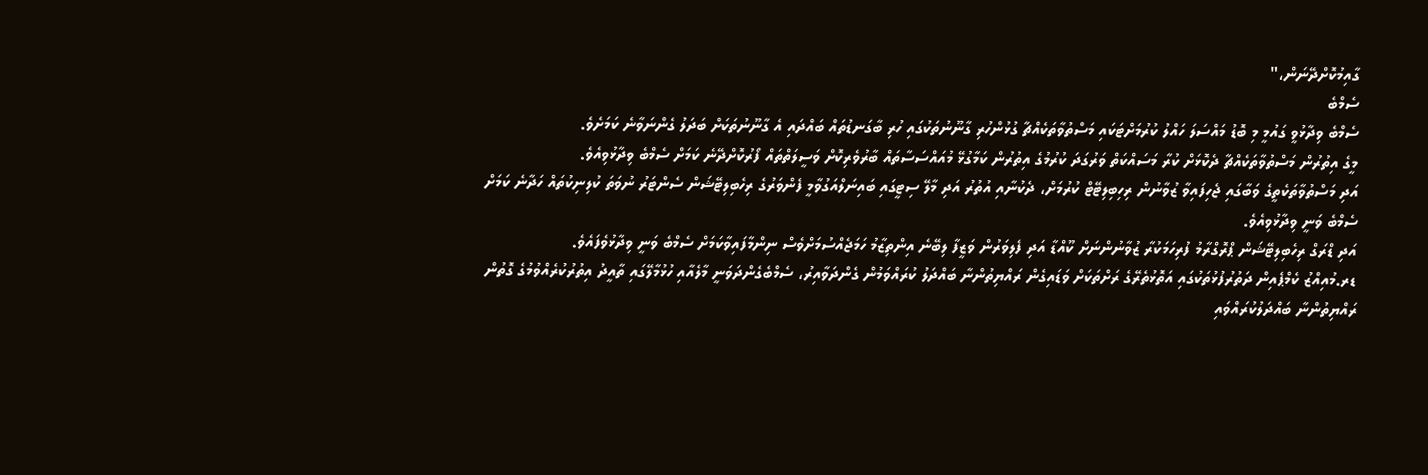ގާއިމުކޮށްދޭނަން،"
ސެމްބެ
ސެމްބެ ވިދާޅުވީ ގައުމީ މި ބޮޑު މައްސަލަ ހައްލު ކުރުމަށްޓަކައި މަސްތުވާތަކެއްޗާ ގުޅުންހުރި ގާނޫނުތަކުގައި ހުރި ބާގަނޑުތައް ބައްދައި އެ ގާނޫނުތަކަށް ބަދަލު ގެންނަވާނެ ކަމަށެވެ.
މީގެ އިތުރުން މަސްތުވާތަކެއްޗާ ދެކޮޅަށް ކުރާ މަސައްކަތް ވަރުގަދަ ކުރުމުގެ އިތުރުން ކަމާގުޅޭ މުއައްސަސާތައް ބާރުވެރިކޮށް ވަސީލަތްތައް ފޯރުކޮށްދޭނެ ކަމަށް ސެމްބެ ވިދާޅުވިއެވެ.
އަދި މަސްތުވާތަކެތީގެ ވަބާގައި ޖެހިފައިވާ ޒުވާނުން ރިހިބިލިޓޭޓް ކުރުމަށް، ދެކުނާއި އުތުރު އަދި މާލޭ ސިޓީގައި ބައިނަލްއަގުވާމީ ފެންވަރުގެ ރިހެބިލިޓޭޝަން ސެންޓަރު ނުވަތަ ކުލިނިކުތައް ހަދާނެ ކަމަށް ސެމްބެ ވަނީ ވިދާޅުވިއެވެ.
އަދި ޑްރަގް ރިހެބިލިޓޭޝަން ޕްރޮގްރާމު ފުރިހަމަކުރާ ޒުވާނުންނަށް ކޫއްޑާ އަދި ފެލިވަރުން ވަޒީފާ ލިބޭނެ އިންތިޒާމު ހަމަޖެއްސުމަށްވެސް ނިންމާފައިވާކަމަށް ސެމްބެ ވަނީ ވިދާޅުވެފައެވެ.
ޑރ.މުއިއްޒު ކެމްޕެއިން ދަތުރުފުޅުތަކުގައި އަތޮޅުތެރޭގެ ރަށްތަކަށް ވަޑައިގެން ރައްޔިތުންނާ ބައްދަލު ކުރައްވަމުން ގެންދަވާއިރު، ސެމްބެގެންދަވަނީ މާލެއާއި ހުޅުމާލޭގައި ތާއީދު އިތުރުކުރެއްވުމުގެ ގޮތުން ރައްޔިތުންނާ ބައްދަލުކުރައްވައި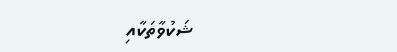ޝަކުވާތަކާއި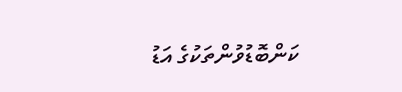ކަންބޮޑުވުންތަކުގެ އަޑު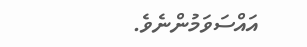އައްސަވަމުންނެވެ.